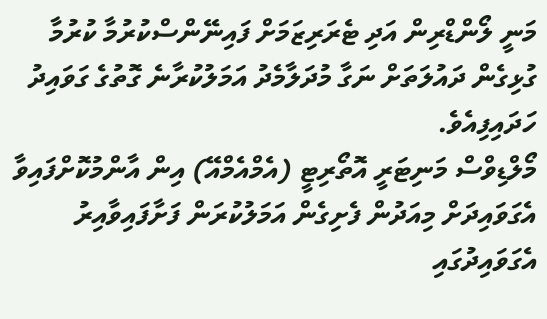މަނީ ލޯންޑްރިން އަދި ޓެރަރިޒަމަށް ފައިނޭންސްކުރުމާ ކުރުމާ ގުޅިގެން ދައުލަތަށް ނަގާ މުދަލާމެދު އަމަލުކުރާނެ ގޮތުގެ ގަވައިދު ހަދައިފިއެވެ.
މޯލްޑިވްސް މަނިޓަރީ އޮތޯރިޓީ (އެމްއެމްއޭ) އިން އާންމުކޮށްފައިވާ އެގަވައިދަށް މިއަދުން ފެށިގެން އަމަލުކުރަން ފަށާފައިވާއިރު އެގަވައިދުގައި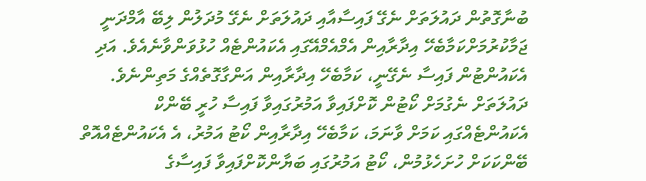ބުނާގޮތުން ދައުލަތަށް ނެގޭ ފައިސާއާއި ދައުލަތަށް ނެގޭ މުދަލުން ލިބޭ އާމްދަނީ ޖަމާކުރުމަށްކަމާބެހޭ އިދާރާއިން އެމްއެމްއޭގައި އެކައުންޓެއް ހުޅުވަންވާނެއެވެ. އަދި އެކައުންޓުން ފައިސާ ނެގޭނީ، ކަމާބެހޭ އިދާރާއިން އަންގާގޮތެއްގެ މަތިންނެވެ.
ދައުލަތަށް ނެގުމަށް ކޯޓުން ކޮށްފައިވާ އަމުރުގައިވާ ފައިސާ ހުރީ ބޭންކް އެކައުންޓެއްގައި ކަމަށް ވާނަމަ، ކަމާބެހޭ އިދާރާއިން ކޯޓު އަމުރު، އެ އެކައުންޓެއްއޮތް ބޭންކަކަށް ހުށަހެޅުމުން، ކޯޓު އަމުރުގައި ބަޔާންކޮށްފައިވާ ފައިސާގެ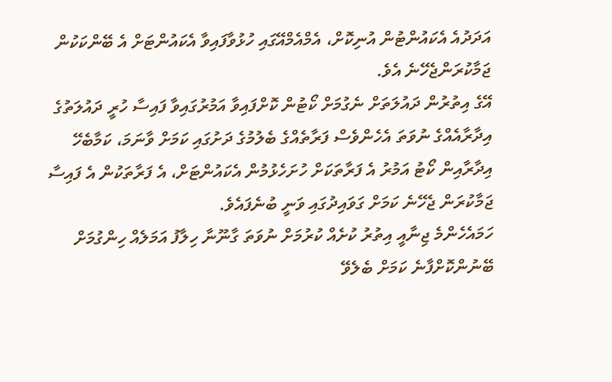އަދަދުއެ އެކައުންޓުން އުނިކޮށް، އެމްއެމްއޭގައި ހުޅުވާފައިވާ އެކައުންޓަށް އެ ބޭންކަކުން ޖަމާކުރަންޖެހޭނެ އެވެ.
އޭގެ އިތުރުން ދައުލަތަށް ނެގުމަށް ކޯޓުން ކޮށްފައިވާ އަމުރުގައިވާ ފައިސާ ހުރީ ދައުލަތުގެ އިދާރާއެއްގެ ނުވަތަ އެހެންވެސް ފަރާތެއްގެ ބެލުމުގެ ދަށުގައި ކަމަށް ވާނަމަ، ކަމާބެހޭ އިދާރާއިން ކޯޓު އަމުރު އެ ފަރާތަކަށް ހުށަހެޅުމުން އެކައުންޓަށް، އެ ފަރާތަކުން އެ ފައިސާ ޖަމާކުރަން ޖެހޭނެ ކަމަށް ގަވައިދުގައި ވަނީ ބުނެފައެވެ.
ހަމައެހެންމެ ޖިނާއީ އިތުރު ކުށެއް ކުރުމަށް ނުވަތަ ގާނޫނާ ހިލާފު އަމަލެއް ހިންގުމަށް ބޭނުންކޮށްފާނެ ކަމަށް ބެލެވޭ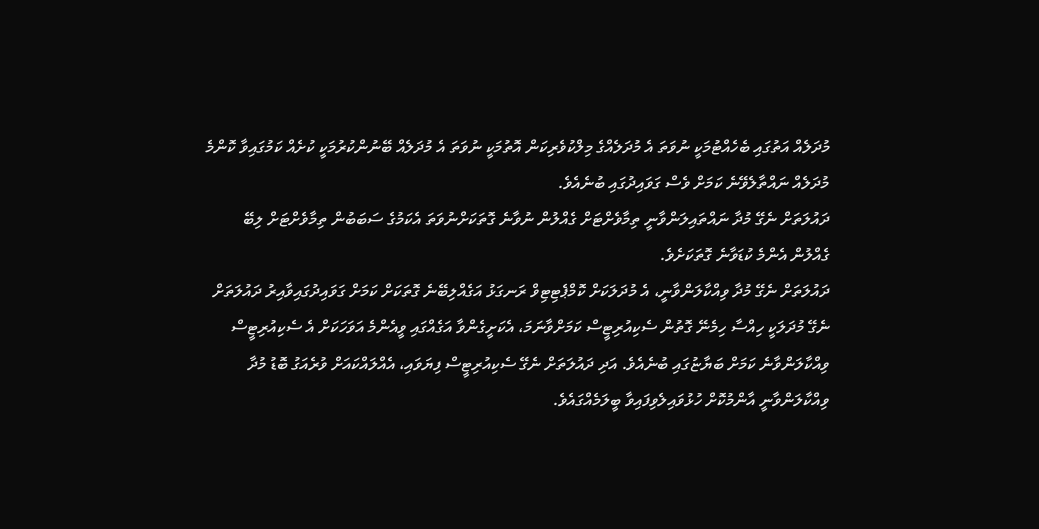މުދަލެއް އަތުގައި ބެހެއްޓުމަކީ ނުވަތަ އެ މުދަލެއްގެ މިލްކުވެރިކަން އޮތުމަކީ ނުވަތަ އެ މުދަލެއް ބޭނުންކުރުމަކީ ކުށެއް ކަމުގައިވާ ކޮންމެ މުދަލެއް ނައްތާލެވޭނެ ކަމަށް ވެސް ގަވައިދުގައި ބުނެއެވެ.
ދައުލަތަށް ނެގޭ މުދާ ނައްތައިލަންވާނީ ތިމާވެށްޓަށް ގެއްލުން ނުވާނެ ގޮތަކަށްނުވަތަ އެކަމުގެ ސަބަބުން ތިމާވެށްޓަށް ލިބޭ ގެއްލުން އެންމެ ކުޑަވާނެ ގޮތަކަށެވެ.
ދައުލަތަށް ނެގޭ މުދާ ވިއްކާލަންވާނީ، އެ މުދަލަކަށް ކޮމްޕެޓިޓިވް ރަނގަޅު އަގެއްލިބޭނެ ގޮތަކަށް ކަމަށް ގަވައިދުގައިވާއިރު ދައުލަތަށް ނެގޭ މުދަލަކީ ހިއްސާ ހިމެނޭ ގޮތުން ސެކިއުރިޓީސް ކަމަށްވާނަމަ، އެކަށީގެންވާ އަގެއްގައި ވީއެންމެ އަވަހަކަށް އެ ސެކިއުރިޓީސް ވިއްކާލަންވާނެ ކަމަށް ބަޔާޏުގައި ބުނެއެވެ. އަދި ދައުލަތަށް ނެގޭ ސެކިއުރިޓީސް ފިޔަވައި، އެއްލައްކައަށް ވުރެއަގު ބޮޑު މުދާ ވިއްކާލަންވާނީ އާންމުކޮށް ހުޅުވައިލެވިފައިވާ ބީލަމެއްގައެވެ.